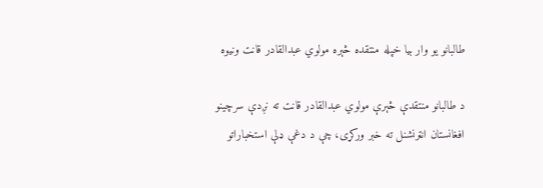طالبانو یو وار بیا خپله منتقده څېره مولوي عبدالقادر قانت ونیوه

د طالبانو منتقدې څېرې مولوي عبدالقادر قانت ته نږدې سرچینو افغانستان انټرنشنل ته خبر ورکړی، چې د دغې ډلې استخباراتو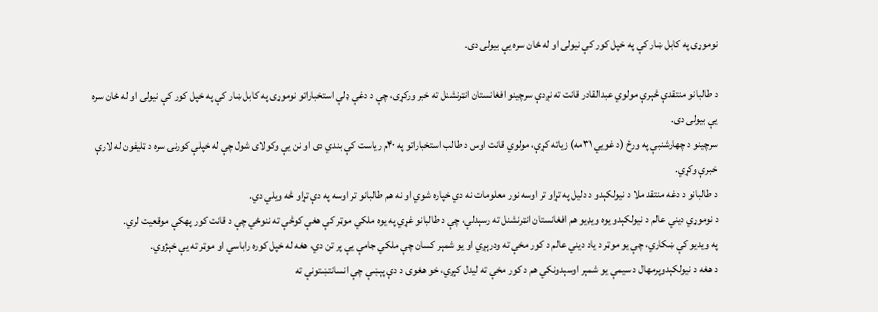نوموړی په کابل ښار کې په خپل کور کې نیولی او له ځان سره یې بیولی دی.

د طالبانو منتقدې څېرې مولوي عبدالقادر قانت ته نږدې سرچینو افغانستان انټرنشنل ته خبر ورکړی، چې د دغې ډلې استخباراتو نوموړی په کابل ښار کې په خپل کور کې نیولی او له ځان سره یې بیولی دی.
سرچینو د چهارشنبې په ورځ (د غويي ۳۱مه) زیاته کړې، مولوي قانت اوس د طالب استخباراتو په ۴۰م ریاست کې بندي دی او نن یې وکولای شول چې له خپلې کورنۍ سره د ټلیفون له لارې خبرې وکړي.
د طالبانو د دغه منتقد ملا د نیولکېدو د دلیل په تړاو تر اوسه نور معلومات نه دي خپاره شوي او نه هم طالبانو تر اوسه په دې تړاو څه ویلي دي.
د نوموړي دیني عالم د نیولکېدو یوه ویډیو هم افغانستان انټرنشنل ته رسېدلې، چې د طالبانو غړي په یوه ملکي موټر کې هغې کوڅې ته ننوځي چې د قانت کور پهکې موقعیت لري.
په ویدیو کې ښکاري، چې یو موټر د یاد دیني عالم د کور مخې ته ودرېږي او یو شمېر کسان چې ملکي جامې یې پر تن دي، هغه له خپل کوره راباسي او موټر ته یې خېژوي.
د هغه د نیولکېدوپرمهال د سیمې یو شمېر اوسېدونکي هم د کور مخې ته لیدل کېږي، خو هغوی د دې پېښې چې انسانتښتونې ته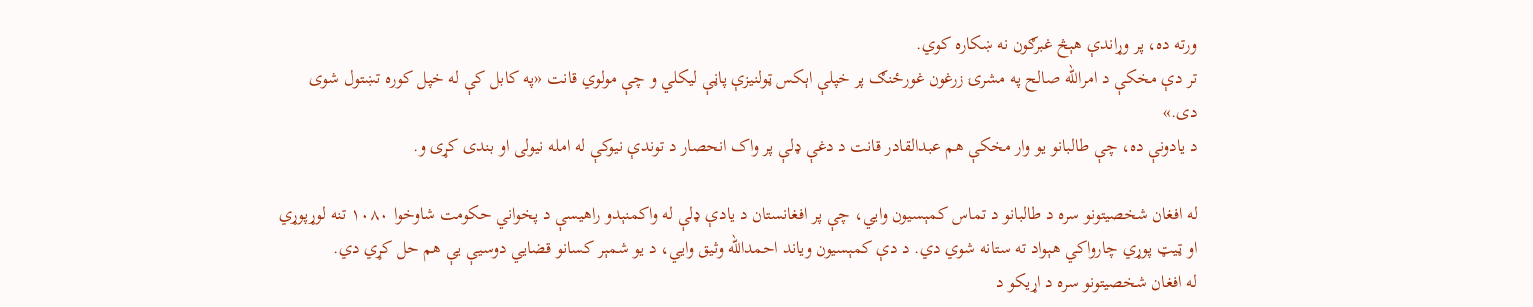ورته ده، پر وړاندې هېڅ غبرګون نه ښکاره کوي.
تر دې مخکې د امرالله صالح په مشرۍ زرغون غورځنګ پر خپلې اېکس ټولنیزې پاڼې لیکلي و چې مولوي قانت «په کابل کې له خپل کوره تښتول شوی دی.»
د یادونې ده، چې طالبانو یو وار مخکې هم عبدالقادر قانت د دغې ډلې پر واک انحصار د توندې نیوکې له امله نیولی او بندی کړی و.

له افغان شخصیتونو سره د طالبانو د تماس کمېسیون وایي، چې پر افغانستان د یادې ډلې له واکمنېدو راهیسې د پخواني حکومت شاوخوا ۱۰۸۰ تنه لوړپوړي او ټيټ پوړي چارواکي هېواد ته ستانه شوي دي. د دې کمېسیون ویاند احمدالله وثیق وايي، د یو شمېر کسانو قضايي دوسیې یې هم حل کړي دي.
له افغان شخصیتونو سره د اړیکو د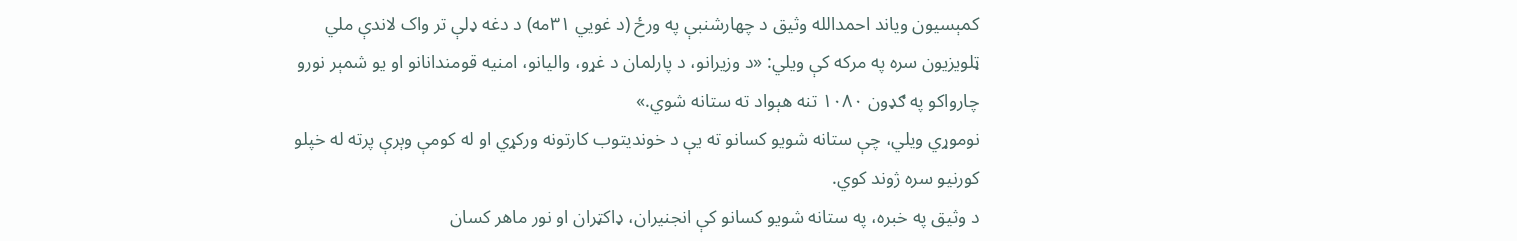کمېسیون ویاند احمدالله وثیق د چهارشنبې په ورځ (د غويي ۳۱مه) د دغه ډلې تر واک لاندې ملي ټلویزیون سره په مرکه کې ویلي: «د وزيرانو، د پارلمان د غړو، والیانو، امنیه قومندانانو او یو شمېر نورو چارواکو په ګډون ۱۰۸۰ تنه هېواد ته ستانه شوي.»
نوموړي ویلي، چې ستانه شویو کسانو ته یې د خوندیتوب کارتونه ورکړي او له کومې وېرې پرته له خپلو کورنیو سره ژوند کوي.
د وثیق په خبره، په ستانه شويو کسانو کې انجنیران، ډاکټران او نور ماهر کسان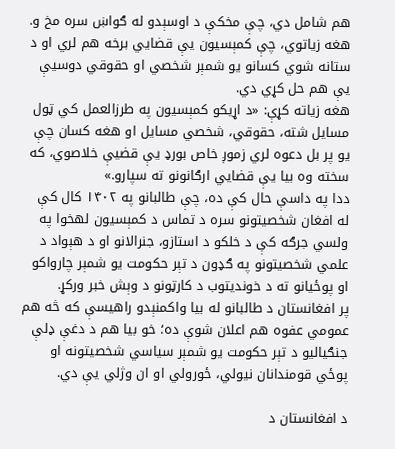هم شامل دي، چې مخکې د اوسېدو له ګواښ سره مخ و.
هغه زياتوي، چې کمېسیون یې قضايي برخه هم لري او د ستانه شوي کسانو یو شمېر شخصي او حقوقي دوسیې یې هم حل کړي دي.
هغه زياته کړې: «د اړیکو کمېسیون په طرزالعمل کي ټول مسایل شته، حقوقي، شخصي مسایل او هغه کسان چې يو پر بل دعوه لري زموږ خاص بورډ يې قضيې خلاصوي، که سخته وه بیا یې قضايي ارګانونو ته سپارو.»
ددا په داسې حال کې ده، چې طالبانو په ۱۴۰۲ کال کې له افغان شخصیتونو سره د تماس د کمېسیون لهخوا په ولسي جرګه کې د خلکو د استازو، جنرالانو او د هېواد د علمي شخصیتونو په ګډون د تېر حکومت یو شمېر چارواکو او پوځیانو ته د خوندیتوب د کارټونو د وېش خبر ورکړ.
پر افغانستان د طالبانو له بیا واکمنېدو راهیسې که څه هم عمومي عفوه هم اعلان شوې ده؛ خو بیا هم د دغې ډلې جنګیالیو د تېر حکومت یو شمېر سیاسي شخصیتونه او پوځي قومندانان نیولي، ځورولي او ان وژلي یې دي.

د افغانستان د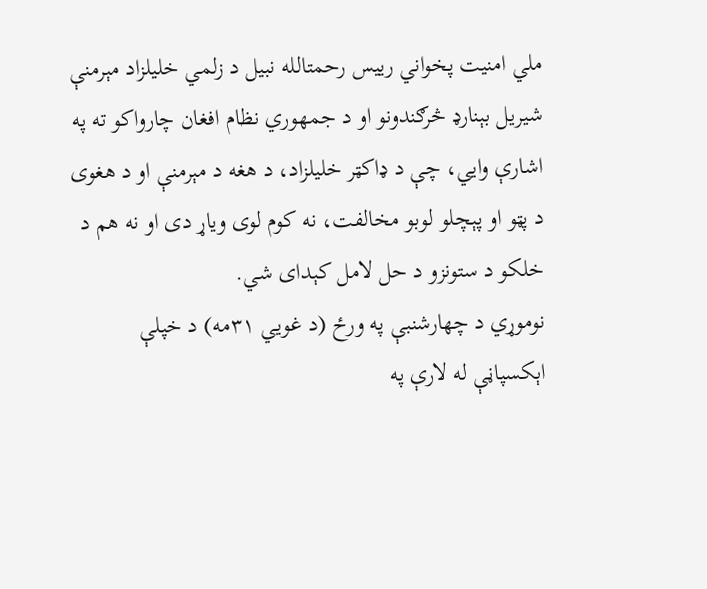ملي امنیت پخواني رییس رحمتالله نبیل د زلمي خلیلزاد مېرمنې شیریل بېنارډ څرګندونو او د جمهوري نظام افغان چارواکو ته په اشارې وايي، چې د ډاکټر خلیلزاد، د هغه د مېرمنې او د هغوی د پټو او پېچلو لوبو مخالفت، نه کوم لوی ویاړ دی او نه هم د خلکو د ستونزو د حل لامل کېدای شي.
نوموړي د چهارشنبې په ورځ (د غويي ۳۱مه) د خپلې اېکسپاڼې له لارې په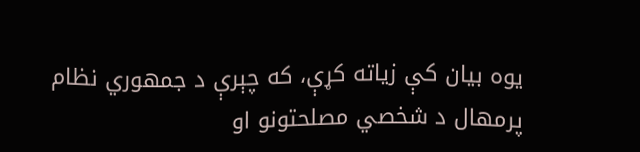یوه بیان کې زیاته کړې، که چېرې د جمهوري نظام پرمهال د شخصي مصلحتونو او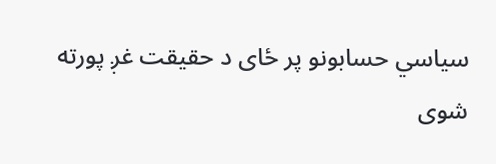سیاسي حسابونو پر ځای د حقیقت غږ پورته شوی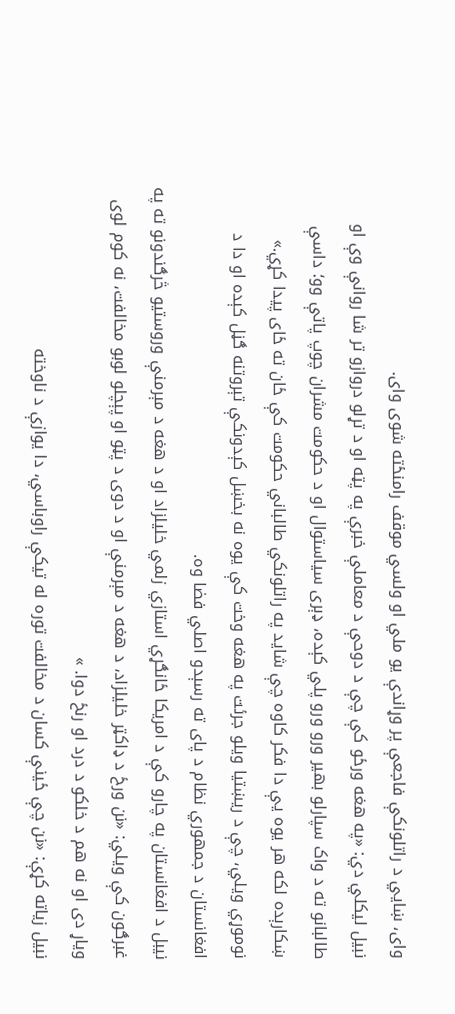وای، ښایي د راتلونکې فاجعې پر وړاندې یو ملي او ولسي موقف رامنځته شوی وای.
نبیل لیکلي دي: «په هغه ورځو کې چې د دوحې د معاملې خبرې په پټه او د تړلو دروازو تر شا روانې وې او طالبانو ته د واک سپارلو بهیر ورو ورو پلي کېده، ډېری سیاستوال او د حکومت مشران چوپ پاتې وو؛ داسې ښکارېده لکه هر یوه یې دا فکر کاوه چې شاید په راتلونکي طالباني حکومت کې ځان ته ځای پیدا کړي.»
نوموړي ویلي، چې د ریښتیا ویلو جرئت په هغه وخت کې یوه نه بخښل کېدونکې تېروتنه ګڼل کېده او دا د افغانستان د جمهوري نظام د پای ته رسېدو اصلي فضا وه.
نیبل د افغانستان په چارو کې د امريکا ځانګړي استازي زلمي خلیلزاد او د هغه د مېرمنې وروستیو څرګندونو ته په غبرګون کې ویلي: «نن ورځ د ډاکټر خلیلزاد، د هغه د مېرمنې او د دوی د پټو او پېچلو لوبو مخالفت، نه کوم لوی ویاړ دی او نه هم د خلکو د درد او رنځ دوا. »
نبیل زیاته کړې: «نن چې ځینې کسان د مخالفت توره له تیکې راوباسي، دا یوازې د ناوخته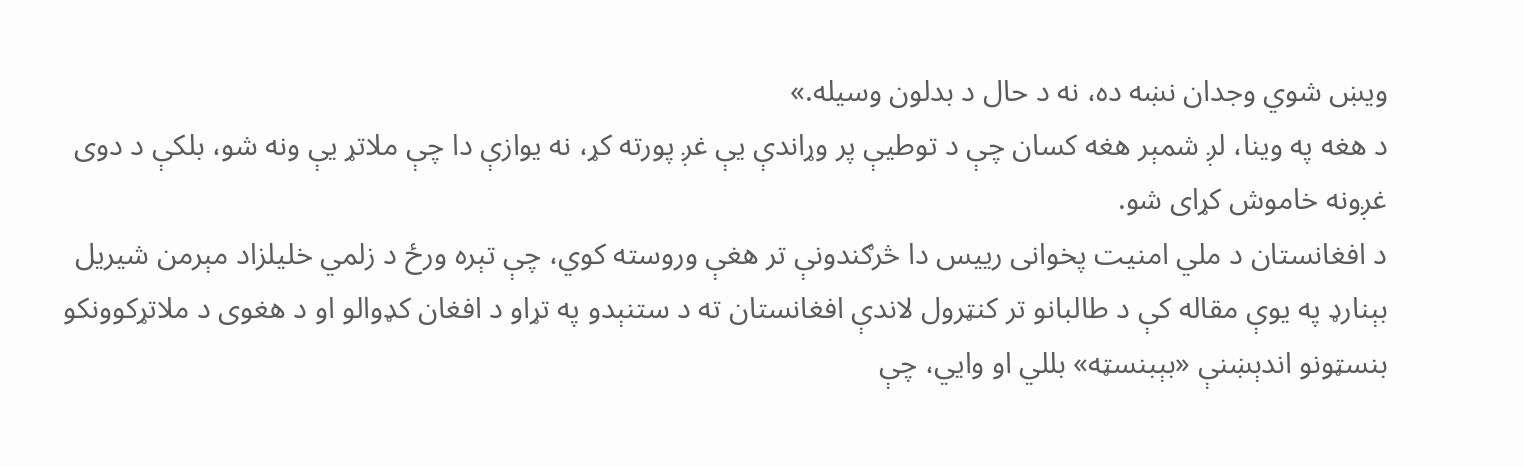ویښ شوي وجدان نښه ده، نه د حال د بدلون وسیله.»
د هغه په وینا، لږ شمېر هغه کسان چې د توطیې پر وړاندې یې غږ پورته کړ، نه یوازې دا چې ملاتړ یې ونه شو، بلکې د دوی غږونه خاموش کړای شو.
د افغانستان د ملي امنیت پخوانی رییس دا څرګندونې تر هغې وروسته کوي، چې تېره ورځ د زلمي خلیلزاد مېرمن شیریل بېنارډ په یوې مقاله کې د طالبانو تر کنټرول لاندې افغانستان ته د ستنېدو په تړاو د افغان کډوالو او د هغوی د ملاتړکوونکو بنسټونو اندېښنې «بېبنسټه» بللي او وايي، چې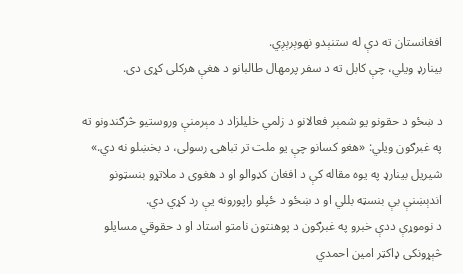افغانستان ته دې له ستنېدو نهوېرېږي.
بینارډ ویلي، چې کابل ته د سفر پرمهال طالبانو د هغې هرکلی کړی دی.

د ښځو د حقونو یو شمېر فعالانو د زلمي خلیلزاد د مېرمنې وروستيو څرګندونو ته په غبرګون ویلي: «هغو کسانو چې یو ملت تر تباهۍ رسولی، د بخښلو نه دي.» شيریل بینارډ په یوه مقاله کې د افغان کډوالو او د هغوی د ملاتړو بنسټونو اندېښنې بې بنسټه بللي او د ښځو د ځپلو راپورونه یې رد کړي دي.
د نوموړې ددې خبرو په غبرګون د پوهنتون نامتو استاد او د حقوقي مسایلو څېړونکی ډاکټر امین احمدي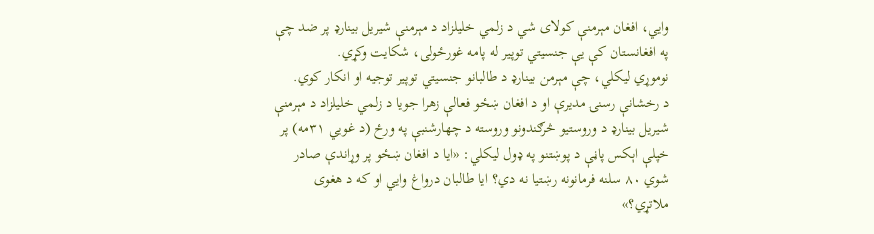وایي، افغان مېرمنې کولای شي د زلمي خلیلزاد د مېرمنې شيریل بینارډ پر ضد چې په افغانستان کې یې جنسیتي توپیر له پامه غورځولی، شکایت وکړي.
نوموړي لیکلي، چې مېرمن بینارډ د طالبانو جنسیتي توپیر توجیه او انکار کوي.
د رخشانې رسنۍ مدیرې او د افغان ښځو فعالې زهرا جویا د زلمي خلیلزاد د مېرمنې شيريل بینارډ د وروستيو څرګندونو وروسته د چهارشنبې په ورځ (د غويي ۳۱مه) پر خپلې اېکس پاڼې د پوښتنو په ډول لیکلي: «ایا د افغان ښځو پر وړاندې صادر شوي ۸۰ سلنه فرمانونه رښتیا نه دي؟ ایا طالبان درواغ وایي او که د هغوی ملاتړي؟»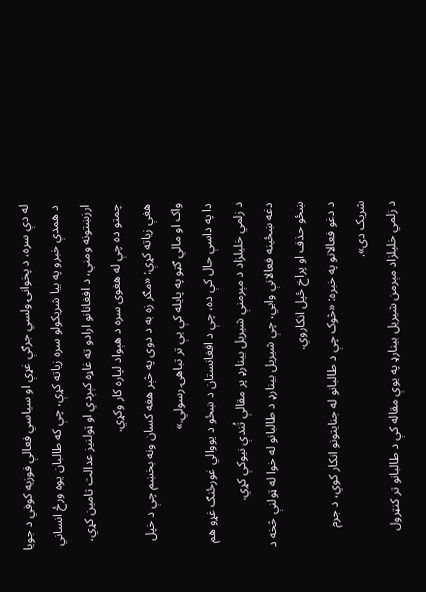له دې سره، د پخوانۍ ولسي جرګې غړې او سیاسي فعالې فوزيه کوفي د جویا د همدې خبرو په بیا شریکولو سره زياته کړې، چې که طالبان یوه ورځ انساني ارزښتونه ومني، د افغانانو ارادو ته غاړه کېږدي او ټولنيز عدالت تامين کړي، چمتو ده چې له هغوی سره د هېواد لپاره کار وکړي.
هغې زياته کړې: «مګر زه به د دوی په څېر هغه کسان ونه بخښم چې د خپل واک او مالي ګټو په پایله کې یې تر تباهۍ رسولي.»
دا په داسې حال کې ده، چې د افغانستان د ښځو د یووالي غورځنګ غړو هم د زلمي خلیلزاد د مېرمنې شیریل بینارډ پر مقالې تُندې نیوکې کړي.
دغه ښځینه فعالانې وایي، چې شیریل بینارډ د طالبانو له خوا له ټولنې څخه د ښځو حذف او پراخ ځپل انکاروي.
د دغو فعالانو په خبره: «څوک چې د طالبانو له جنایتونو انکار کوي، د جرم شریک دی».
د زلمي خلیلزاد مېرمن شیریل بینارډ په یوې مقاله کې د طالبانو تر کنټرول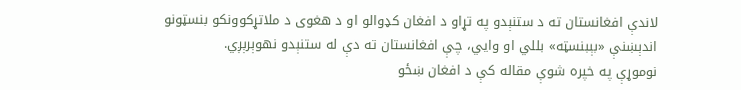لاندې افغانستان ته د ستنېدو په تړاو د افغان کډوالو او د هغوی د ملاتړکوونکو بنسټونو اندېښنې «بېبنسټه» بللي او وايي، چې افغانستان ته دې له ستنېدو نهوېرېږي.
نوموړې په خپره شوې مقاله کې د افغان ښځو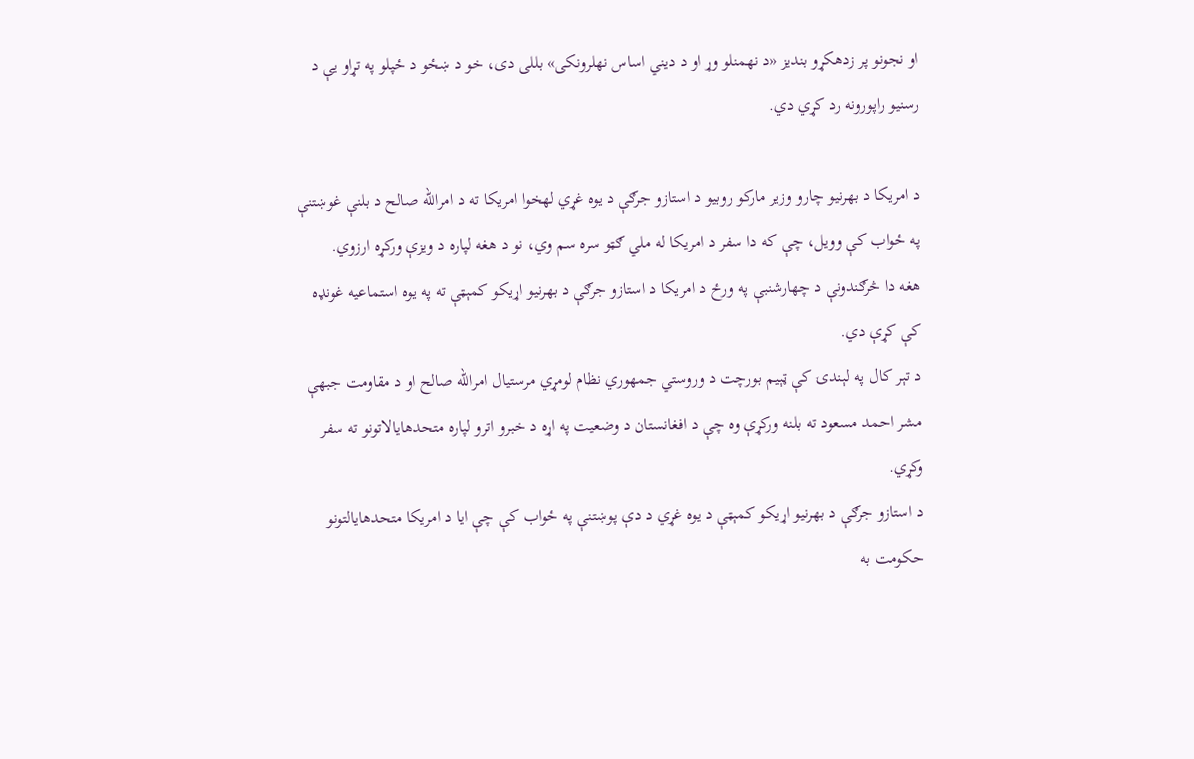او نجونو پر زدهکړو بندیز «د نهمنلو وړ او د دیني اساس نهلرونکی» بللی دی، خو د ښځو د ځپلو په تړاو یې د رسنیو راپورونه رد کړي دي.

د امریکا د بهرنیو چارو وزیر مارکو روبیو د استازو جرګې د یوه غړي لهخوا امریکا ته د امرالله صالح د بلنې غوښتنې په ځواب کې وویل، چې که دا سفر د امریکا له ملي ګټو سره سم وي، نو د هغه لپاره د ویزې ورکړه ارزوي.
هغه دا څرګندونې د چهارشنبې په ورځ د امریکا د استازو جرګې د بهرنیو اړیکو کمېټې ته په یوه استماعیه غونډه کې کړې دي.
د تېر کال په لېندۍ کې ټېیم بورچت د وروستي جمهوري نظام لومړي مرستیال امرالله صالح او د مقاومت جبهې مشر احمد مسعود ته بلنه ورکړې وه چې د افغانستان د وضعیت په اړه د خبرو اترو لپاره متحدهایالاتونو ته سفر وکړي.
د استازو جرګې د بهرنیو اړیکو کمېټې د یوه غړي د دې پوښتنې په ځواب کې چې ایا د امریکا متحدهایالتونو حکومت به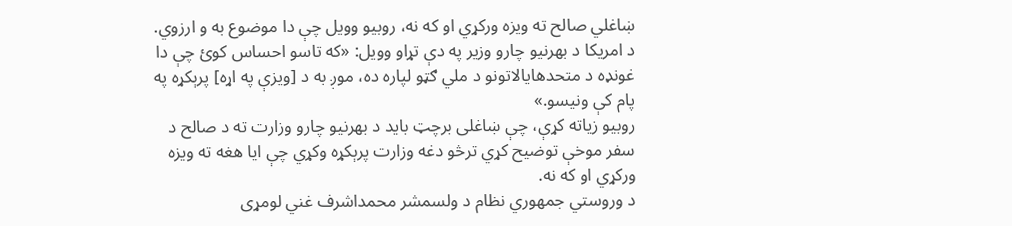ښاغلي صالح ته ویزه ورکړي او که نه، روبیو وویل چې دا موضوع به و ارزوي.
د امریکا د بهرنیو چارو وزیر په دې تړاو وویل: «که تاسو احساس کوئ چې دا غونډه د متحدهایالاتونو د ملي ګټو لپاره ده، موږ به د [ویزې په اړه] پرېکړه په پام کې ونیسو.»
روبیو زیاته کړې، چې ښاغلی برچټ باید د بهرنیو چارو وزارت ته د صالح د سفر موخې توضیح کړي ترڅو دغه وزارت پرېکړه وکړي چې ایا هغه ته ویزه ورکړي او که نه.
د وروستي جمهوري نظام د ولسمشر محمداشرف غني لومړی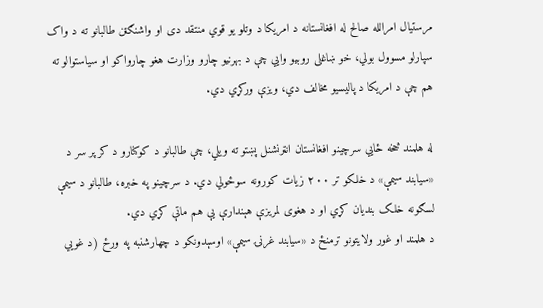مرستیال امرالله صالح له افغانستانه د امریکا د وتلو یو قوي منتقد دی او واشنګټن طالبانو ته د واک سپارلو مسوول بولي، خو ښاغلی روبیو وايي چې د بهرنیو چارو وزارت هغو چارواکو او سیاستوالو ته هم چې د امریکا د پالیسیو مخالف دي، ویزې ورکړي دي.

له هلمند څخه ځايي سرچینو افغانستان انټرنشنل پښتو ته ویلي، چې طالبانو د کوکنارو د کر پر سر د «سیابند سيمې» د خلکو تر ۲۰۰ زيات کورونه سوځولي دي. د سرچینو په خبره، طالبانو د سیمې لسګونه خلک بندیان کړي او د هغوی لمریزې هېندارې يې هم ماتې کړي دي.
د هلمند او غور ولایتونو ترمنځ د «سیابند غرنۍ سیمې» اوسېدونکو د چهارشنبه په ورځ (د غويي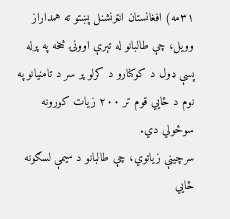۳۱مه) افغانستان انټرنشنل پښتو ته همداراز وویل، چې طالبانو له تېرې اوونۍ څخه په پرله پسې ډول د کوکنارو د کرلو پر سر د تامنیانو په نوم د ځايي قوم تر ۲۰۰ زيات کورونه سوځولي دي.
سرچينې زیاتوي، چې طالبانو د سیمې لسګونه ځايي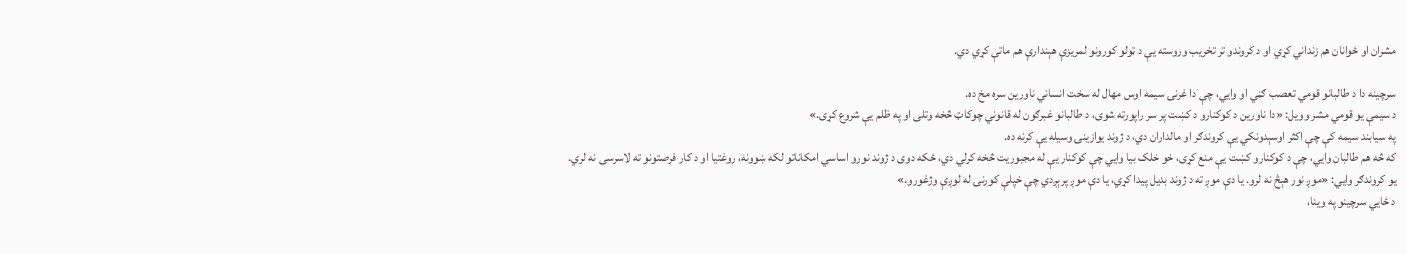مشران او ځوانان هم زنداني کړي او د کروندو تر تخریب وروسته یې د ټولو کورونو لمريزې هېندارې هم ماتې کړي دي.

سرچينه دا د طالبانو قومي تعصب ګڼي او وايي، چې دا غرنۍ سيمه اوس مهال له سخت انساني ناورین سره مخ ده.
د سيمې یو قومي مشر وویل: «دا ناورین د کوکنارو د کښت پر سر راپورته شوی، د طالبانو غبرګون له قانوني چوکاټ څخه وتلی او په ظلم یې شروع کړی.»
په سیابند سیمه کې چې اکثر اوسېدونکي یې کروندګر او مالداران دي، د ژوند یوازینۍ وسیله يې کرنه ده.
که څه هم طالبان وایي، چې د کوکنارو کښت یې منع کړی، خو خلک بیا وایي چې کوکنار یې له مجبوریت څخه کرلي دي، ځکه دوی د ژوند نورو اساسي امکاناتو لکه ښوونه، روغتیا او د کار فرصتونو ته لاسرسی نه لري.
یو کروندګر وایي: «موږ نور هېڅ نه لرو. یا دې موږ ته د ژوند بدیل پیدا کړي، یا دې موږ پرېږدي چې خپلې کورنۍ له لوږې وژغورو.»
د ځایي سرچینو په وینا،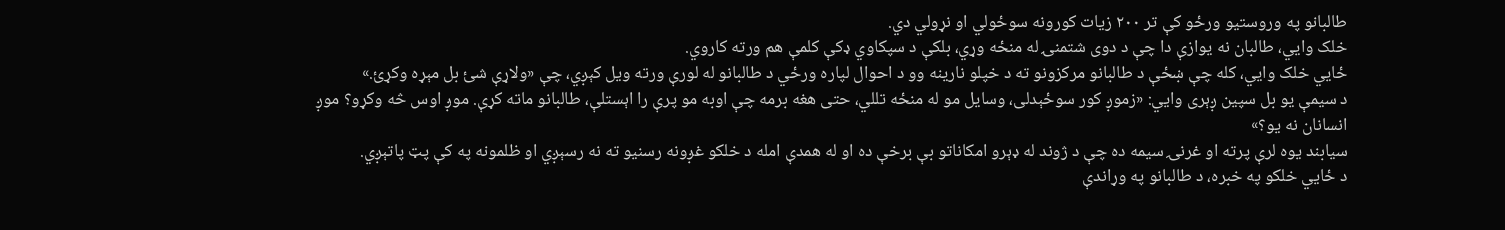طالبانو په وروستیو ورځو کې تر ۲۰۰ زیات کورونه سوځولي او نړولي دي.
خلک وایي، طالبان نه یوازې دا چې د دوی شتمنۍ له منځه وړي، بلکې د سپکاوي ډکې کلمې هم ورته کاروي.
ځايي خلک وایي، کله چې ښځې د طالبانو مرکزونو ته د خپلو نارینه وو د احوال لپاره ورځي د طالبانو له لورې ورته ویل کېږي، چې «ولاړې شئ بل مېړه وکړئ.»
د سيمې یو بل سپین ږېری وایي: «زموږ کور سوځېدلی، وسایل مو له منځه تللي، حتی هغه برمه چې اوبه مو پرې را اېستلې، طالبانو ماته کړې. موږ اوس څه وکړو؟ موږ انسانان نه یو؟»
سیابند یوه لرې پرته او غرنۍ سیمه ده چې د ژوند له ډېرو امکاناتو بې برخې ده او له همدې امله د خلکو غږونه رسنیو ته نه رسېږي او ظلمونه په کې پټ پاتېږي.
د ځايي خلکو په خبره، د طالبانو په وړاندې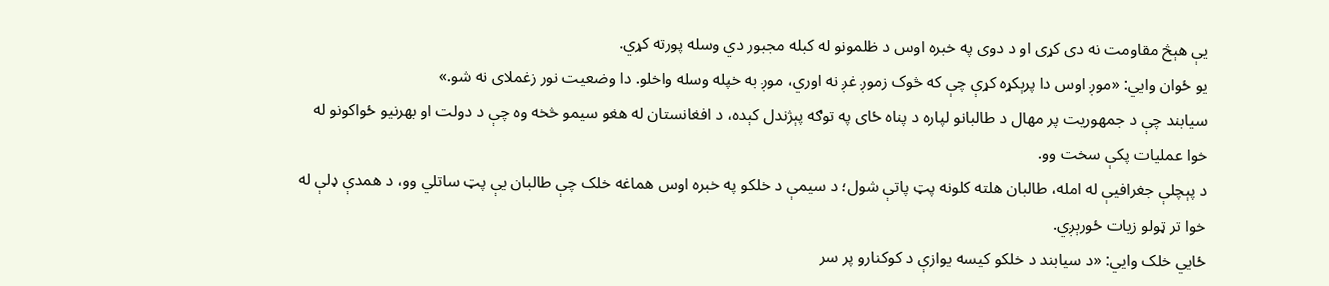یې هېڅ مقاومت نه دی کړی او د دوی په خبره اوس د ظلمونو له کبله مجبور دي وسله پورته کړي.
یو ځوان وایي: «موږ اوس دا پرېکړه کړې چې که څوک زموږ غږ نه اوري، موږ به خپله وسله واخلو. دا وضعیت نور زغملای نه شو.»
سیابند چې د جمهوریت پر مهال د طالبانو لپاره د پناه ځای په توګه پېژندل کېده، د افغانستان له هغو سیمو څخه وه چې د دولت او بهرنیو ځواکونو له خوا عملیات پکې سخت وو.
د پېچلې جغرافیې له امله، طالبان هلته کلونه پټ پاتې شول؛ د سيمې د خلکو په خبره اوس هماغه خلک چې طالبان یې پټ ساتلي وو، د همدې ډلې له خوا تر ټولو زیات ځورېږي.
ځايي خلک وایي: «د سیابند د خلکو کیسه یوازې د کوکنارو پر سر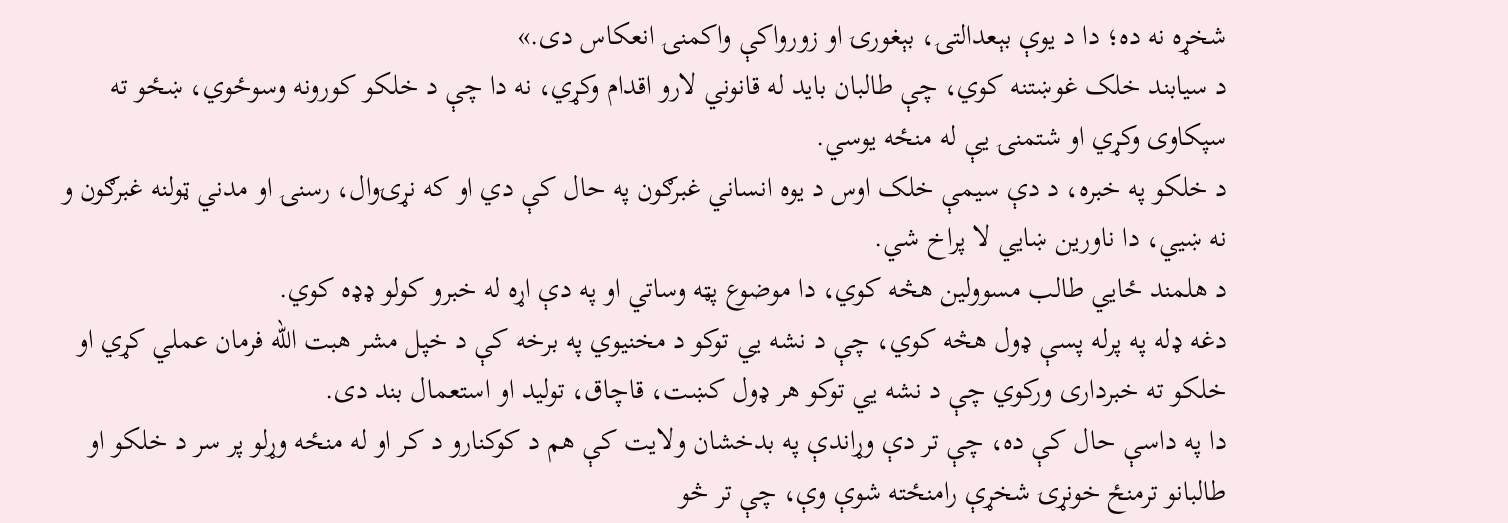شخړه نه ده؛ دا د یوې بېعدالتۍ، بېغورۍ او زورواکې واکمنۍ انعکاس دی.»
د سیابند خلک غوښتنه کوي، چې طالبان باید له قانوني لارو اقدام وکړي، نه دا چې د خلکو کورونه وسوځوي، ښځو ته سپکاوی وکړي او شتمنۍ یې له منځه یوسي.
د خلکو په خبره، د دې سیمې خلک اوس د یوه انساني غبرګون په حال کې دي او که نړۍوال، رسنۍ او مدني ټولنه غبرګون و نه ښيي، دا ناورین ښايي لا پراخ شي.
د هلمند ځايي طالب مسوولین هڅه کوي، دا موضوع پټه وساتي او په دې اړه له خبرو کولو ډډه کوي.
دغه ډله په پرله پسې ډول هڅه کوي، چې د نشه يي توکو د مخنيوي په برخه کې د خپل مشر هبت الله فرمان عملي کړي او خلکو ته خبرداری ورکوي چې د نشه یي توکو هر ډول کښت، قاچاق، تولید او استعمال بند دی.
دا په داسې حال کې ده، چې تر دې وړاندې په بدخشان ولایت کې هم د کوکنارو د کر او له منځه وړلو پر سر د خلکو او طالبانو ترمنځ خونړۍ شخړې رامنځته شوې وې، چې تر څو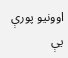اوونیو پورې یې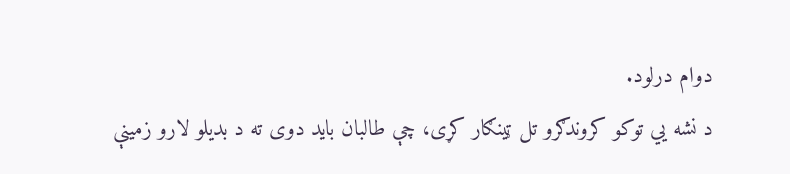دوام درلود.
د نشه یي توکو کروندګرو تل ټینګار کړی، چې طالبان باید دوی ته د بدیلو لارو زمینې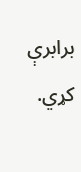برابرې کړي.